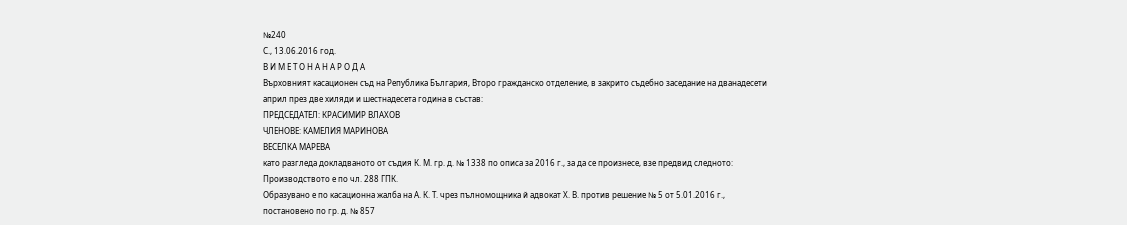№240
С., 13.06.2016 год.
В И М Е Т О Н А Н А Р О Д А
Върховният касационен съд на Република България, Второ гражданско отделение, в закрито съдебно заседание на дванадесети април през две хиляди и шестнадесета година в състав:
ПРЕДСЕДАТЕЛ: КРАСИМИР ВЛАХОВ
ЧЛЕНОВЕ: КАМЕЛИЯ МАРИНОВА
ВЕСЕЛКА МАРЕВА
като разгледа докладваното от съдия К. М. гр. д. № 1338 по описа за 2016 г., за да се произнесе, взе предвид следното:
Производството е по чл. 288 ГПК.
Образувано е по касационна жалба на А. К. Т. чрез пълномощника й адвокат Х. В. против решение № 5 от 5.01.2016 г., постановено по гр. д. № 857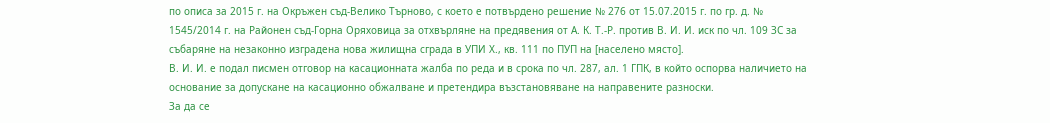по описа за 2015 г. на Окръжен съд-Велико Търново, с което е потвърдено решение № 276 от 15.07.2015 г. по гр. д. № 1545/2014 г. на Районен съд-Горна Оряховица за отхвърляне на предявения от А. К. Т.-Р. против В. И. И. иск по чл. 109 ЗС за събаряне на незаконно изградена нова жилищна сграда в УПИ Х., кв. 111 по ПУП на [населено място].
В. И. И. е подал писмен отговор на касационната жалба по реда и в срока по чл. 287, ал. 1 ГПК, в който оспорва наличието на основание за допускане на касационно обжалване и претендира възстановяване на направените разноски.
За да се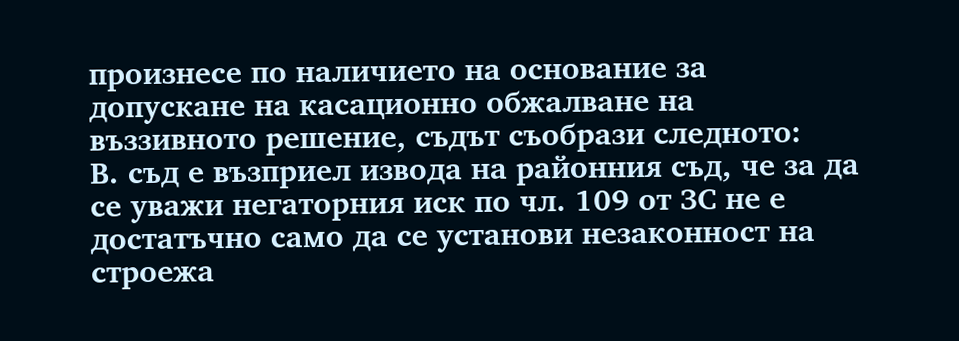произнесе по наличието на основание за допускане на касационно обжалване на въззивното решение, съдът съобрази следното:
В. съд е възприел извода на районния съд, че за да се уважи негаторния иск по чл. 109 от ЗС не е достатъчно само да се установи незаконност на строежа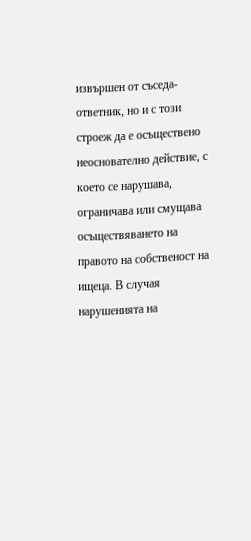извършен от съседа-ответник, но и с този строеж да е осъществено неоснователно действие, с което се нарушава, ограничава или смущава осъществяването на правото на собственост на ищеца. В случая нарушенията на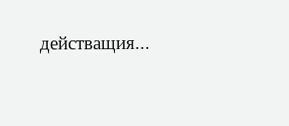действащия...